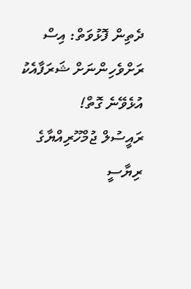ދެތިން ފޮޅުވަތް: އިސް ރަށްވެހިންނަށް ޝަރަފާއެކު އުޅެވޭނެ ގޮތް!
ރައީސުލް ޖުމްހޫރިއްޔާގެ ރިޔާސީ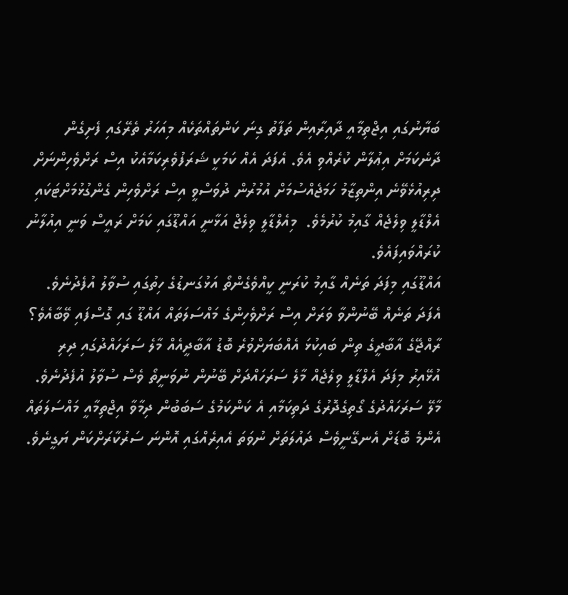ބަޔާނުގައި އިޖްތިމާއީ ދާއިރާއިން ތަފާތު ގިނަ ކަންތައްތަކެއް މިއަހަރު ތެރޭގައި ފެށިގެން ދާނެކަމަށް އިޢުލާން ކުރެއްވި އެވެ. އެފަދަ އެއް ކަމަކީ ޝަރަފުވެރިކަމާއެކު އިސް ރަށްވެހިންނަށް ދިރިއުޅެވޭނެ އިންތިޒާމު ހަމަޖެއްސުމަށް އުމުރުން ދުވަސްވީ އިސް ރަށްވެހިން ގެންގުޅުމަށްޓަކައި އެލްޑާލީ ވިލެޖެއް ގާއިމު ކުރުމެވެ.  މިއެލްޑާލީ ވިލެޖް އަޅާނީ އައްޑޫގައި ކަމަށް ރައީސް ވަނީ އިއުލާނު ކުރައްވައިފައެވެ.
އައްޑޫގައި މިފަދަ ތަނެއް ގާއިމު ކުރަނީ ކީއްވެގެންތޯ އަޅުގަނޑުގެ ހިތުގައި ސުވާލު އުފެދުނެވެ. އެފަދަ ތަނެއް ބޭނުންވާ ވަރަށް އިސް ރަށްވެހިންގެ މައްސަލަތައް އައްޑޫ ގައި ގޮސްފައި ވޭބާއެވެ؟
ރާއްޖޭގެ އާބާދީގެ ތިން ބައިކުޅަ އެއްބަޔަށްވުރެ ބޮޑު އާބާދީއެއް މާލެ ސަރަހައްދުގައި ދިރި އުޅޭއިރު މިފަދަ އެލްޑާލީ ވިލެޖެއް މާލެ ސަރަހައްދަށް ބޭނުން ނުވަނީތޯ ވެސް ސުވާލު އުފެދުނެވެ.
މާލޭ ސަރަހައްދުގެ ގޯތިގެދޮރުގެ ދަތިކަމާއި އެ ކަންކަމުގެ ސަބަބުން ދިމާވާ އިޖްތިމާއީ މައްސަލަތައް އެންމެ ބޮޑަށް އެނގޭނީވެސް ދައުލަތަށް ނުވަތަ އެއިރެއްގައި އޮންނަ ސަރުކާރަށްކަން ޔަގީނެވެ.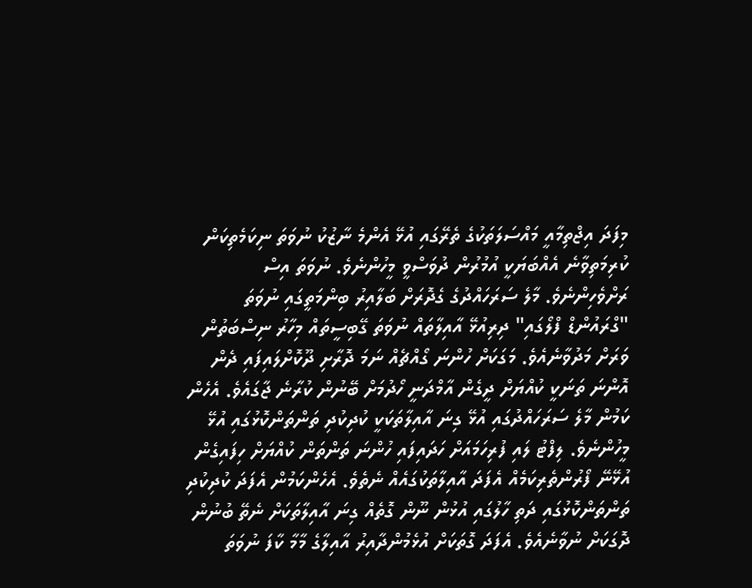މިފަދަ އިޖްތިމާއީ މައްސަލަތަކުގެ ތެރޭގައި އުޅޭ އެންމެ ނާޒުކު ނުވަތަ ނިކަމެތިކަން ކުރިމަތިވާނެ އެއްބަޔަކީ އުމުރުން ދުވަސްވީ މީހުންނެވެ. ނުވަތަ އިސް ރަށްވެހިންނެވެ. މާލެ ސަރަހައްދުގެ ގެދޮރަށް ބަލާއިރު ބިންމަތީގައި ނުވަތަ "ގްރައުންޑް ފްލޯގައި" ދިރިއުޅޭ އާއިލާތައް ނުވަތަ ގޭބިސީތައް މިހާރު ނިސްބަތުން ވަރަށް މަދުވާނެއެވެ. މަގަކަށް ހުންނަ ގޯއްޗެއް ނަމަ ދޮރާށި ދޫކޮށްލައިފައި ދެން އޮންނަ ތަނަކީ ކުއްޔަށް ދީގެން އާމްދަނީ ހޯދުމަށް ބޭނުން ކުރާނެ ޖާގައެވެ. އެހެން ކަމުން މާލެ ސަރަހައްދުގައި އުޅޭ ގިނަ އާއިލާތަކަކީ ކުދިކުދި ތަންތަންކޮޅުގައި އުޅޭ މީހުންނެވެ. ލިފްޓު ލައި ފުރިހަމައަށް ހަދައިފައި ހުންނަ ތަންތަން ކުއްޔަށް ހިފައިގެން އުޅޭނޭ ފޯރުންތެރިކަމެއް އެފަދަ އާއިލާތަކުގައެއް ނެތެވެ. އެހެންކަމުން އެފަދަ ކުދިކުދި ތަންތަންކޮޅުގައި ދަތި ހާލުގައި އުޅުން ނޫން ގޮތެއް ގިނަ އާއިލާތަކަށް ނެތޭ ބުނުން ދޮގަކަށް ނުވާނެއެވެ. އެފަދަ ގޮތަކަށް އުޅެމުންދާއިރު އާއިލާގެ މާމާ ކާފަ ނުވަތަ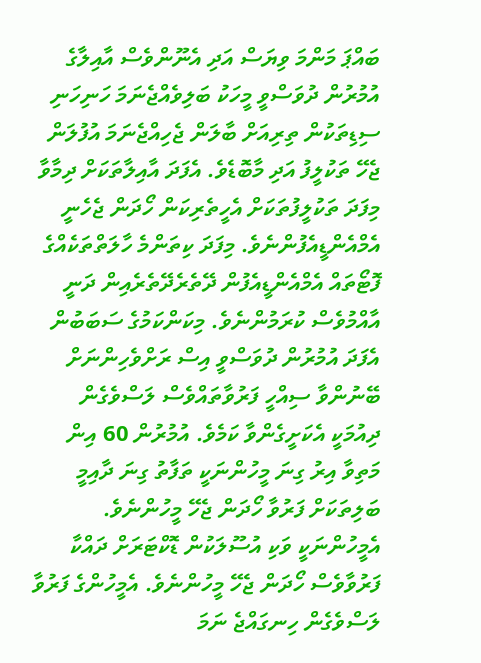ބައްޕަ މަންމަ ވިޔަސް އަދި އެނޫންވެސް އާއިލާގެ އުމުރުން ދުވަސްވީ މީހަކު ބަލިވެއްޖެނަމަ ހަނިހަނި ސިޑިތަކުން ތިރިއަށް ބާލަން ޖެހިއްޖެނަމަ އުފުލަން ޖެހޭ ތަކުލީފު އަދި މާބޮޑެވެ. އެފަދަ އާއިލާތަކަށް ދިމާވާ މިފަދަ ތަކުލީފުތަކަށް އެހީތެރިކަން ހޯދަން ޖެހެނީ  އެމްއެންޑީއެފުންނެވެ. މިފަދަ ކިތަންމެ ހާލަތްތަކެއްގެ ފޮޓޯތައް އެމްއެންޑީއެފުން ދޭތެރެދޭތެރެއިން ދަނީ އާއްމުވެސް ކުރަމުންނެވެ. މިކަންކަމުގެ ސަބަބުން އެފަދަ އުމުރުން ދުވަސްވީ އިސް ރަށްވެހިންނަށް ބޭނުންވާ ސިއްހީ ފަރުވާތައްވެސް ލަސްވެގެން ދިއުމަކީ އެކަށީގެންވާ ކަމެވެ. އުމުރުން 60 އިން މަތިވާ އިރު ގިނަ މީހުންނަކީ ތަފާތު ގިނަ ދާއިމީ ބަލިތަކަށް ފަރުވާ ހޯދަން ޖެހޭ މީހުންނެވެ. އެމީހުންނަކީ ވަކި އުސޫލަކުން ޑޮކްޓަރަށް ދައްކާ ފަރުވާވެސް ހޯދަން ޖެހޭ މީހުންނެވެ. އެމީހުންގެ ފަރުވާ ލަސްވެގެން ހިނގައްޖެ ނަމަ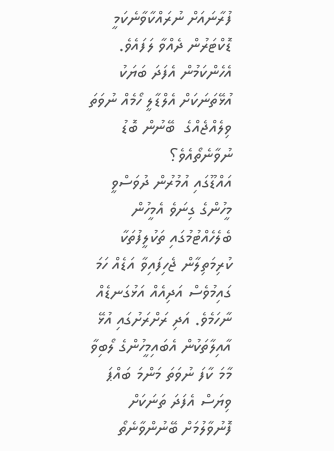ފުރާނައަށް ނުރައްކާވާނެކަމީ ޑޮކްޓަރުން ދެއްވާ ލަފައެވެ. އެހެންކަމުން އެފަދަ ބަޔަކު އުޅޭތަނަކަށް އެލްޑާލީ ހޯމެއް ނުވަތަ ވިލެއްޖެއްގެ  ބޭނުން ބޮޑު ނުވާނެތޯއެވެ؟
އައްޑޫގައި އުމުރުން ދުވަސްވީ މީހުންގެ ގިނަވެ އެމީހުން ބެލެހެއްޓުމުގައި ތަކުލީފުތަކާ ކުރިމަތިލާން ޖެހިފައިވާ އަޑެއް ހަމަ ގައިމުވެސް އަދިއެއް އަޅުގަނޑެއް ނާހަމެވެ. އަދި ރަށްރަށުގައި އުޅޭ އާއިލާތަކުން އެބައިމީހުންގެ ލޯބިވާ މާމަ ކާފަ ނުވަތަ މަންމަ ބައްޕަ ވިޔަސް އެފަދަ ތަނަކަށް ފޮނުވާލުމަށް ބޭނުންވާނެތޯ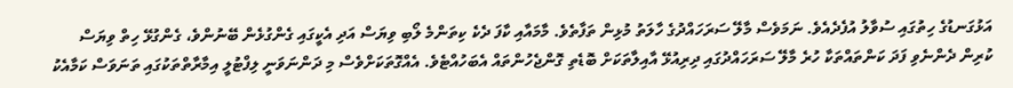އަޅުގަނޑުގެ ހިތުގައި ސުވާލު އުފެދެއެވެ. ނަމަވެސް މާލޭ ސަރަހައްދުގެ ހާލަތު މުޅިން ތަފާތެވެ. މާމައާއި ކާފަ ދެކެ ކިތަންމެ ލޯބި ވިޔަސް އަދި އެކީގައި ގެންގުޅެން ބޭނުންވެ، ގެންގުޅޭ ހިތް ވިޔަސް ކުރިން ދެންނެވި ފަދަ ކަންތައްތަކާ ހުރެ މާލޭ ސަރަހައްދުގައި ދިރިއުޅޭ އާއިލާތަކަށް ބޮޑެތި ގޮންޖެހުންތައް އެބަހުއްޓެވެ. އެއްގޮތަކަށްވެސް މި ދަންނަވަނީ ލިފްޓުލީ އިމާރާތްތަކުގައި ތަނަވަސް ކަމާއެކު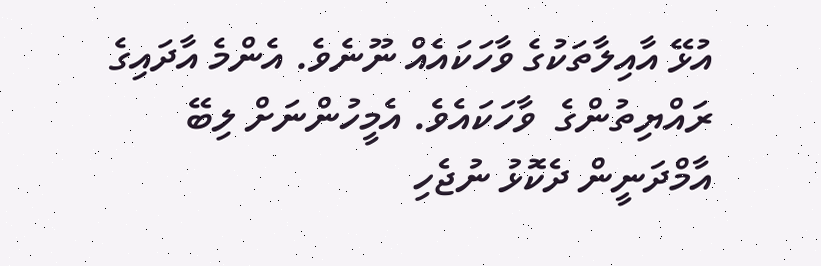އުޅޭ އާއިލާތަކުގެ ވާހަކައެއް ނޫނެވެ. އެންމެ އާދައިގެ ރައްޔިތުންގެ  ވާހަކައެވެ. އެމީހުންނަށް ލިބޭ އާމްދަނީން ދެކޮޅު ނުޖެހި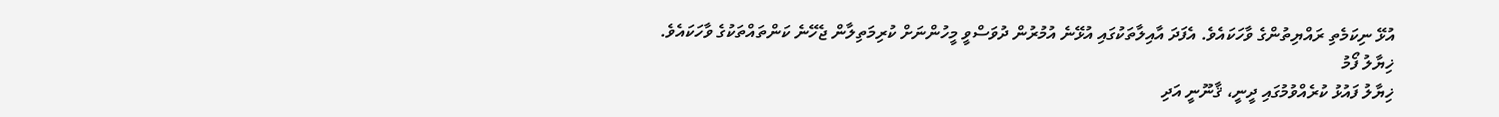އުޅޭ ނިކަމެތި ރައްޔިތުންގެ ވާހަކައެވެ. އެފަދަ އާއިލާތަކުގައި އުޅޭނެ އުމުރުން ދުވަސްވީ މީހުންނަށް ކުރިމަތިލާން ޖެހޭނެ ކަންތައްތަކުގެ ވާހަކައެވެ.
ޚިޔާލު ފޯމު
ޚިޔާލު ފައުޅު ކުރެއްވުމުގައި ދީނީ، ޤާނޫނީ އަދި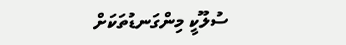ސުލޫކީ މިންގަނޑުތަކަށް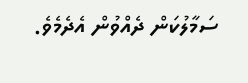ސަމާލުކަން ދެއްވުން އެދެމެވެ.